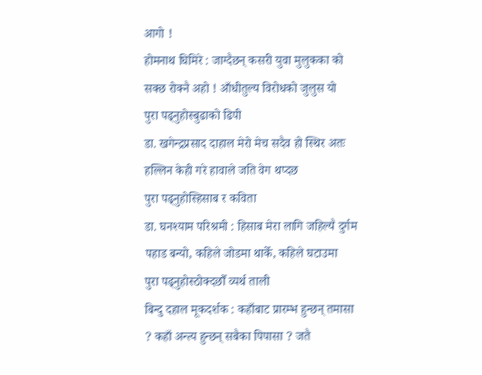आगो !
होमनाथ घिमिरे : जाग्दैछन् कसरी युवा मुलुकका को सक्छ रोक्नै अहो ! आँधीतुल्य विरोधको जुलुस यो
पुरा पढ्नुहोस्बुढाको ढिपी
डा. खगेन्द्रप्रसाद दाहाल मेरो मेच सदैव हो स्थिर अतः हल्लिन केही गरे हावाले जति वेग थप्दछ
पुरा पढ्नुहोस्हिसाब र कविता
डा. घनश्याम परिश्रमी : हिसाब मेरा लागि जहिल्यै दुर्गम पहाड बन्यो, कहिले जोडमा थाकेँ, कहिले घटाउमा
पुरा पढ्नुहोस्ठोक्दछौँ व्यर्थ ताली
बिन्दु दहाल मूकदर्शक : कहाँबाट प्रारम्भ हुन्छन् तमासा ? कहाँ अन्त्य हुन्छन् सबैका पिपासा ? जतै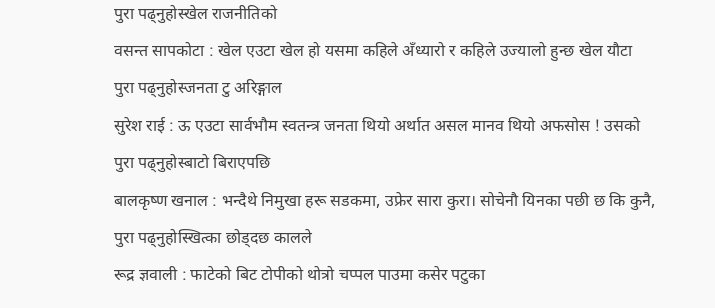पुरा पढ्नुहोस्खेल राजनीतिको
वसन्त सापकोटा : खेल एउटा खेल हो यसमा कहिले अँध्यारो र कहिले उज्यालो हुन्छ खेल यौटा
पुरा पढ्नुहोस्जनता टु अरिङ्गाल
सुरेश राई : ऊ एउटा सार्वभौम स्वतन्त्र जनता थियो अर्थात असल मानव थियो अफसोस ! उसको
पुरा पढ्नुहोस्बाटो बिराएपछि
बालकृष्ण खनाल : भन्दैथे निमुखा हरू सडकमा, उफ्रेर सारा कुरा। सोचेनौ यिनका पछी छ कि कुनै,
पुरा पढ्नुहोस्खित्का छोड्दछ कालले
रूद्र ज्ञवाली : फाटेको बिट टोपीको थोत्रो चप्पल पाउमा कसेर पटुका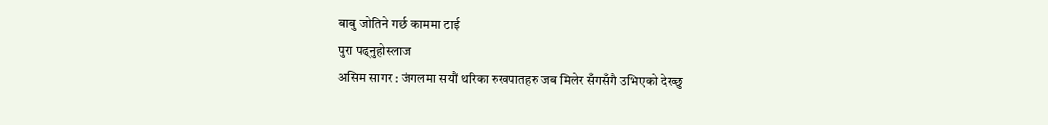बाबु जोतिने गर्छ काममा टाई
पुरा पढ्नुहोस्लाज
असिम सागर : जंगलमा सयौं थरिका रुखपातहरु जब मिलेर सँगसँगै उभिएको देख्छु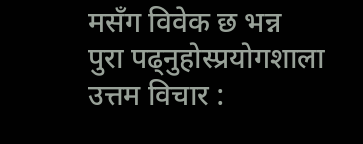मसँग विवेक छ भन्न
पुरा पढ्नुहोस्प्रयोगशाला
उत्तम विचार :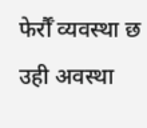फेर्रौँ व्यवस्था छ उही अवस्था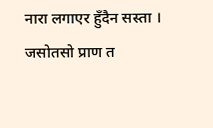नारा लगाएर हुँदैन सस्ता । जसोतसो प्राण त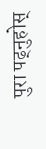पुरा पढ्नुहोस्